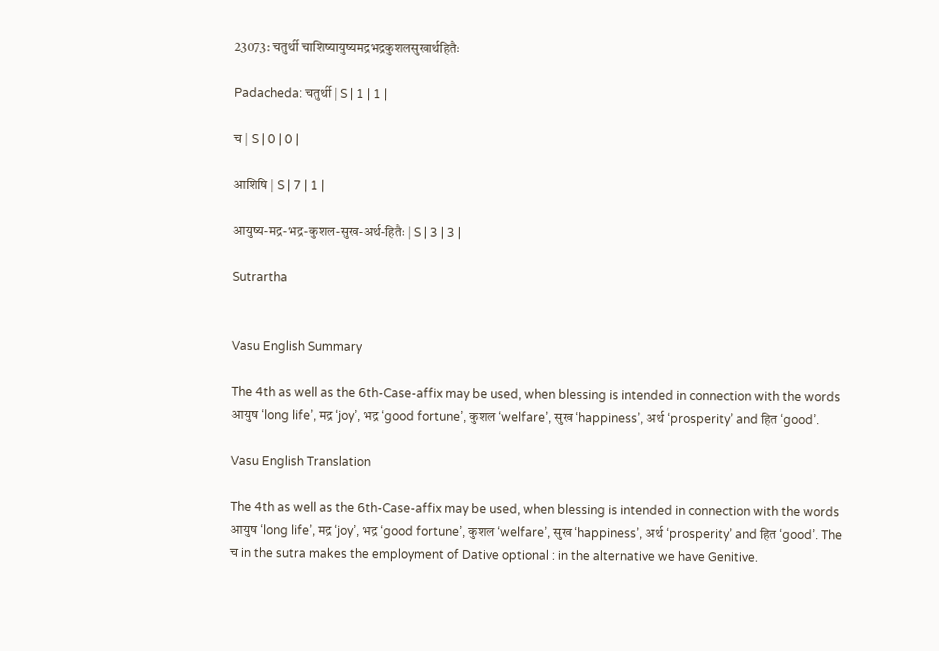23073: चतुर्थी चाशिष्यायुष्यमद्रभद्रकुशलसुखार्थहितैः

Padacheda: चतुर्थी | S | 1 | 1 |

च | S | 0 | 0 |

आशिषि | S | 7 | 1 |

आयुष्य-मद्र-भद्र-कुशल-सुख-अर्थ-हितैः | S | 3 | 3 |

Sutrartha


Vasu English Summary

The 4th as well as the 6th-Case-affix may be used, when blessing is intended in connection with the words आयुष ‘long life’, मद्र ‘joy’, भद्र ‘good fortune’, कुशल ‘welfare’, सुख ‘happiness’, अर्थ ‘prosperity’ and हित ‘good’.

Vasu English Translation

The 4th as well as the 6th-Case-affix may be used, when blessing is intended in connection with the words आयुष ‘long life’, मद्र ‘joy’, भद्र ‘good fortune’, कुशल ‘welfare’, सुख ‘happiness’, अर्थ ‘prosperity’ and हित ‘good’. The च in the sutra makes the employment of Dative optional : in the alternative we have Genitive.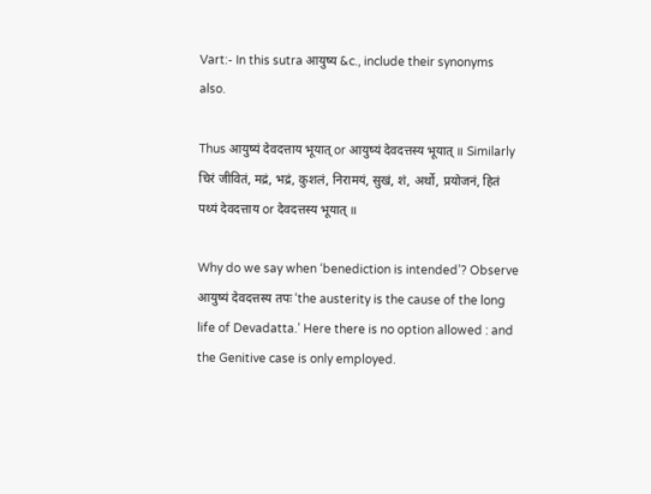Vart:- In this sutra आयुष्य &c., include their synonyms also.

Thus आयुष्यं देवदत्ताय भूयात् or आयुष्यं देवदत्तस्य भूयात् ॥ Similarly चिरं जीवितं, मद्रं, भद्रं, कुशलं, निरामयं, सुखं, शं, अर्थो, प्रयोजनं, हितं पथ्यं देवदत्ताय or देवदत्तस्य भूयात् ॥

Why do we say when ‘benediction is intended’? Observe आयुष्यं देवदत्तस्य तपः ‘the austerity is the cause of the long life of Devadatta.’ Here there is no option allowed : and the Genitive case is only employed.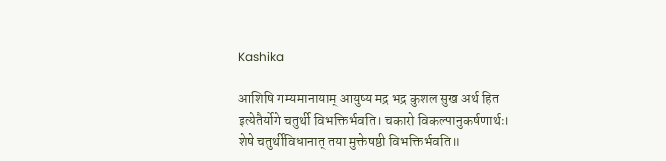Kashika

आशिषि गम्यमानायाम् आयुष्य मद्र भद्र कुशल सुख अर्थ हित इत्येतैर्योगे चतुर्थी विभक्तिर्भवति। चकारो विकल्पानुकर्षणार्थः। शेषे चतुर्थीविधानात् तया मुक्तेषष्ठी विभक्तिर्भवति॥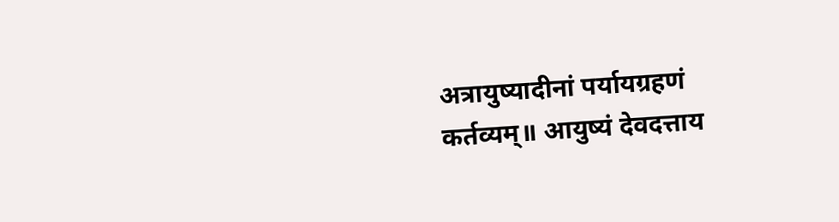अत्रायुष्यादीनां पर्यायग्रहणं कर्तव्यम्॥ आयुष्यं देवदत्ताय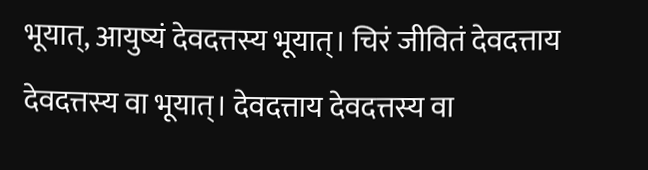भूयात्, आयुष्यं देवदत्तस्य भूयात्। चिरं जीवितं देवदत्ताय देवदत्तस्य वा भूयात्। देवदत्ताय देवदत्तस्य वा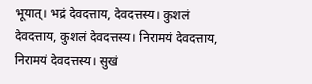भूयात्। भद्रं देवदत्ताय, देवदत्तस्य। कुशलं देवदत्ताय, कुशलं देवदत्तस्य। निरामयं देवदत्ताय, निरामयं देवदत्तस्य। सुखं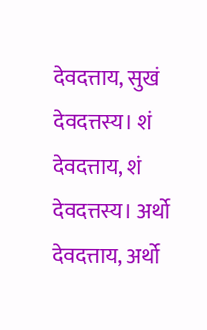देवदत्ताय, सुखं देवदत्तस्य। शं देवदत्ताय, शं देवदत्तस्य। अर्थो देवदत्ताय, अर्थो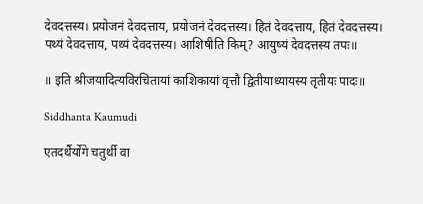देवदत्तस्य। प्रयोजनं देवदत्ताय, प्रयोजनं देवदत्तस्य। हितं देवदत्ताय, हितं देवदत्तस्य। पथ्यं देवदत्ताय, पथ्यं देवदत्तस्य। आशिषीति किम्? आयुष्यं देवदत्तस्य तपः॥

॥ इति श्रीजयादित्यविरचितायां काशिकायां वृत्तौ द्वितीयाध्यायस्य तृतीयः पादः॥

Siddhanta Kaumudi

एतदर्थैर्योगे चतुर्थी वा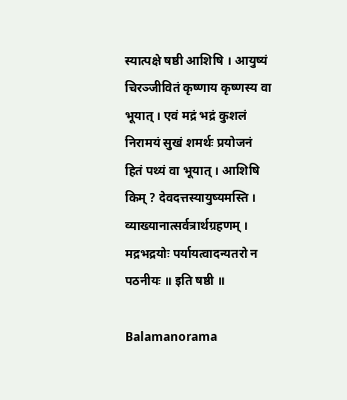स्यात्पक्षे षष्ठी आशिषि । आयुष्यं चिरञ्जीवितं कृष्णाय कृष्णस्य वा भूयात् । एवं मद्रं भद्रं कुशलं निरामयं सुखं शमर्थः प्रयोजनं हितं पथ्यं वा भूयात् । आशिषि किम् ? देवदत्तस्यायुष्यमस्ति । व्याख्यानात्सर्वत्रार्थग्रहणम् । मद्रभद्रयोः पर्यायत्वादन्यतरो न पठनीयः ॥ इति षष्ठी ॥

Balamanorama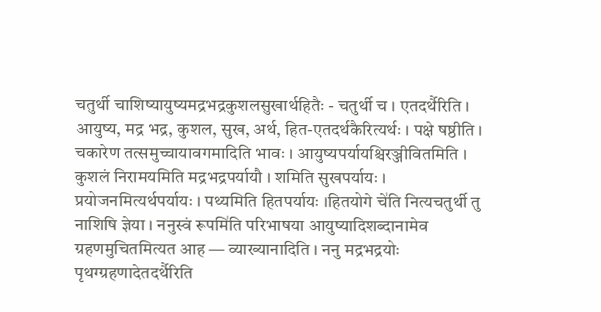चतुर्थी चाशिष्यायुष्यमद्रभद्रकुशलसुखार्थहितैः - चतुर्थी च । एतदर्थैरिति । आयुष्य, मद्र भद्र, कुशल, सुख, अर्थ, हित-एतदर्थकैरित्यर्थः । पक्षे षष्ठीति । चकारेण तत्समुच्चायावगमादिति भावः । आयुष्यपर्यायश्चिरञ्जीवितमिति । कुशलं निरामयमिति मद्रभद्रपर्यायौ । शमिति सुखपर्यायः । प्रयोजनमित्यर्थपर्यायः । पथ्यमिति हितपर्यायः ।हितयोगे चे॑ति नित्यचतुर्थी तु नाशिषि ज्ञेया । ननुस्वं रूपमि॑ति परिभाषया आयुष्यादिशब्दानामेव ग्रहणमुचितमित्यत आह — व्याख्यानादिति । ननु मद्रभद्रयोः पृथग्ग्रहणादेतदर्थैरिति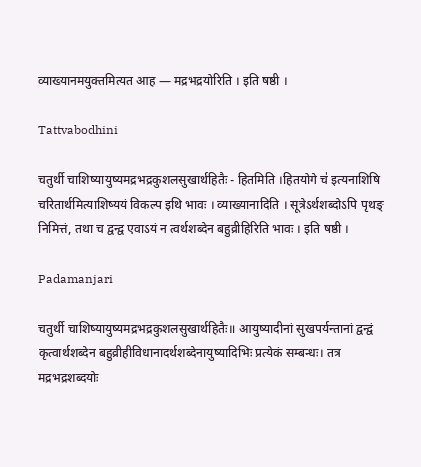व्याख्यानमयुक्तमित्यत आह — मद्रभद्रयोरिति । इति षष्ठी ।

Tattvabodhini

चतुर्थी चाशिष्यायुष्यमद्रभद्रकुशलसुखार्थहितैः - हितमिति ।हितयोगे च॑ इत्यनाशिषि चरितार्थमित्याशिष्ययं विकल्प इथि भावः । व्याख्यानादिति । सूत्रेऽर्थशब्दोऽपि पृथङ् निमित्तं, तथा च द्वन्द्व एवाऽयं न त्वर्थशब्देन बहुव्रीहिरिति भावः । इति षष्ठी ।

Padamanjari

चतुर्थी चाशिष्यायुष्यमद्रभद्रकुशलसुखार्थहितैः॥ आयुष्यादीनां सुखपर्यन्तानां द्वन्द्वं कृत्वार्थशब्देन बहुव्रीहीविधानादर्थशब्देनायुष्यादिभिः प्रत्येकं सम्बन्धः। तत्र मद्रभद्रशब्दयोः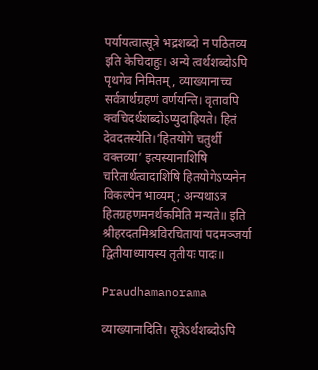पर्यायत्वात्सूत्रे भद्रशब्दो न पठितव्य इति केचिदाहुः। अन्ये त्वर्थशब्दोऽपि पृथगेव निमितम्, व्याख्यानाच्च सर्वत्रार्थग्रहणं वर्णयन्ति। वृतावपि क्वचिदर्थशब्दोऽप्युदाह्रियते। हितं देवदतस्येति।’हितयोगे चतुर्थी वक्तव्या’ इत्यस्यानाशिषि चरितार्थत्वादाशिषि हितयोगेऽप्यनेन विकल्पेन भाव्यम्; अन्यथाऽत्र हितग्रहणमनर्थकमिति मन्यते॥ इति श्रीहरदतमिश्रविरचितायां पदमञ्जर्या द्वितीयाध्यायस्य तृतीयः पादः॥

Praudhamanorama

व्याख्यानादिति। सूत्रेऽर्थशब्दोऽपि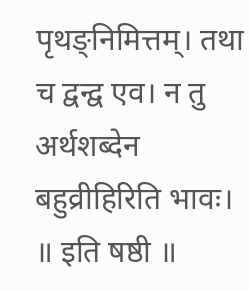पृथङ्निमित्तम्। तथा च द्वन्द्व एव। न तु अर्थशब्देन बहुव्रीहिरिति भावः। ॥ इति षष्ठी ॥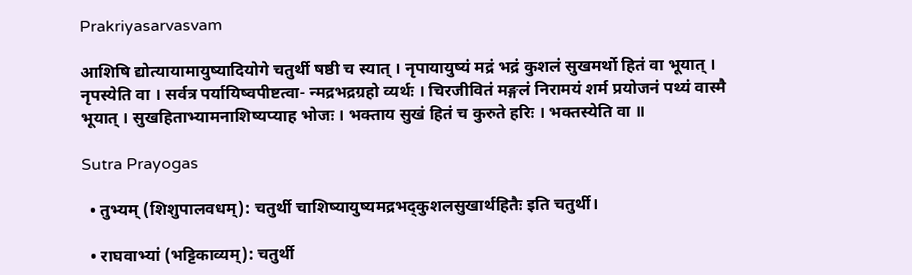Prakriyasarvasvam

आशिषि द्योत्यायामायुष्यादियोगे चतुर्थी षष्ठी च स्यात् । नृपायायुष्यं मद्रं भद्रं कुशलं सुखमर्थो हितं वा भूयात् । नृपस्येति वा । सर्वत्र पर्यायिष्वपीष्टत्वा- न्मद्रभद्रग्रहो व्यर्थः । चिरजीवितं मङ्गलं निरामयं शर्म प्रयोजनं पथ्यं वास्मै भूयात् । सुखहिताभ्यामनाशिष्यप्याह भोजः । भक्ताय सुखं हितं च कुरुते हरिः । भक्तस्येति वा ॥

Sutra Prayogas

  • तुभ्यम् (शिशुपालवधम्): चतुर्थी चाशिष्यायुष्यमद्रभद्कुशलसुखार्थहितैः इति चतुर्थी।

  • राघवाभ्यां (भट्टिकाव्यम्): चतुर्थी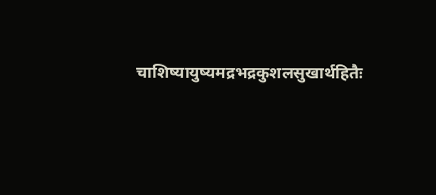चाशिष्यायुष्यमद्रभद्रकुशलसुखार्थहितैः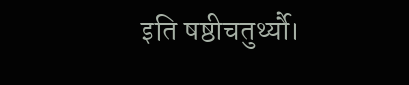इति षष्ठीचतुर्थ्यौ।